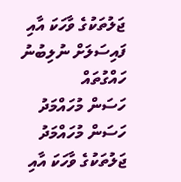ޖަލުތަކުގެ ވާހަކަ އާއި ފައިސަލަށް ނުލިބުނު ހައްގުތައް
ހަސަން މުހައްމަދު
ހަސަން މުހައްމަދު
ޖަލުތަކުގެ ވާހަކަ އާއި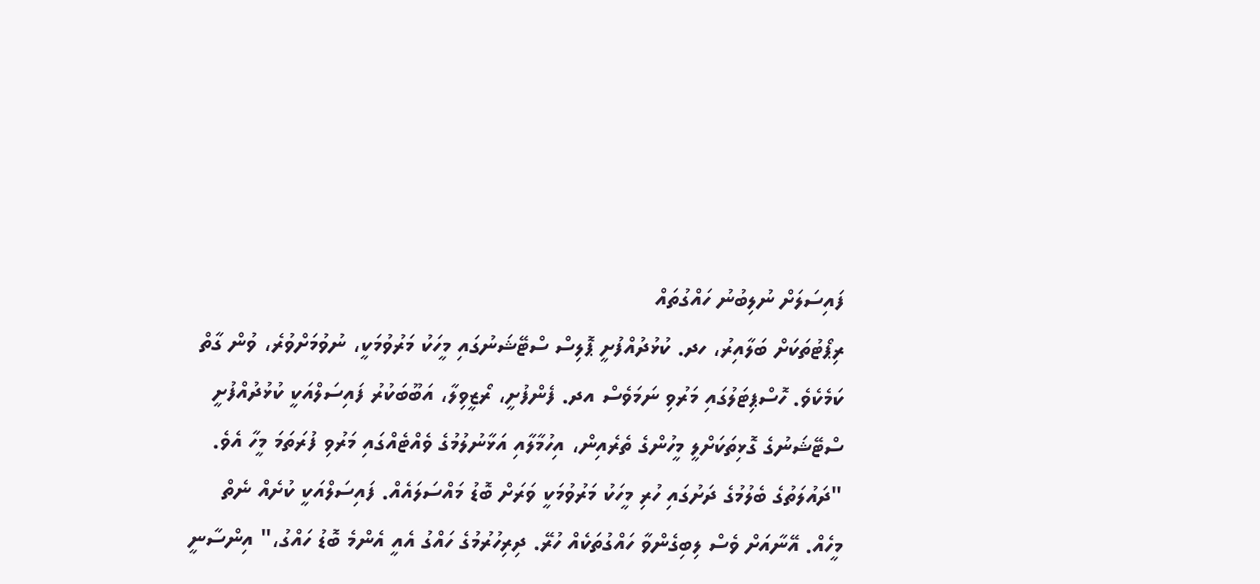ފައިސަލަށް ނުލިބުނު ހައްގުތައް
ރިޕޯޓުތަކަށް ބަލާއިރު، ހދ. ކުޅުދުއްފުށީ ޕޮލިސް ސްޓޭޝަނުގައި މީހަކު މަރުވުމަކީ، ނުވުމަށްވުރެ، ވުން ގާތް ކަމެކެވެ. ހޮސްޕިޓަލުގައި މަރުވި ނަމަވެސް އދ. ފެންފުށީ، ރޯޒީވިލާ، އަބޫބަކުރު ފައިސަލްއަކީ ކުޅުދުއްފުށީ ސްޓޭޝަނުގެ ގޮޅިތަކަށްލީ މީހުންގެ ތެރެއިން، އިހުމާލާއި އަޅާނުލުމުގެ ވެއްޓެއްގައި މަރުވި ފުރަތަމަ މީހާ އެވެ.
"ދައުލަތުގެ ބެލުމުގެ ދަށުގައި ހުރި މީހަކު މަރުވުމަކީ ވަރަށް ބޮޑު މައްސަލައެއް. ފައިސަލްއަކީ ކުށެއް ނެތް މީހެއް. އޭނާއަށް ވެސް ލިބިގެންވާ ހައްގުތަކެއް ހުރޭ. ދިރިހުރުމުގެ ހައްގު އެއީ އެންމެ ބޮޑު ހައްގު،" އިންސާނީ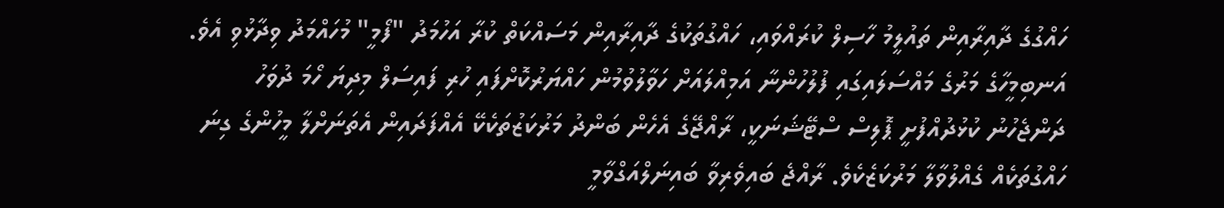ހައްގުގެ ދާއިރާއިން ތައުލީމު ހާސިލް ކުރައްވައި، ހައްގުތަކުގެ ދާއިރާއިން މަސައްކަތް ކުރާ އަހުމަދު "ފޯމީ" މުހައްމަދު ވިދާޅުވި އެވެ.
އަނބިމީހާގެ މަރުގެ މައްސަލައިގައި ފުލުހުންނާ އަމިއްލައަށް ހަވާލުވުމުން ހައްޔަރުކޮށްފައި ހުރި ފައިސަލް މިދިޔަ ހޯމަ ދުވަހު ދަންޖެހުނު ކުޅުދުއްފުށީ ޕޮލިސް ސްޓޭޝަނަކީ، ރާއްޖޭގެ އެހެން ބަންދު މަރުކަޒުތަކެކޭ އެއްފަދައިން އެތަނަށްލާ މީހުންގެ ގިނަ ހައްގުތަކެއް ގެއްލުވާލާ މަރުކަޒެކެވެ. ރާއްޖެ ބައިވެރިވާ ބައިނަލްއަގްވާމީ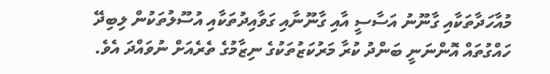މުއާހަދާތަކާއި ގާނޫނު އަސާސީ އާއި ގާނޫނާއި ގަވާއިދުތަކާއި އުސޫލުތަކުން ލިބިދޭ ހައްގުތައް އޮންނަނީ ބަންދު ކުރާ މަރުކަޒުތަކުގެ ނިޒާމުގެ ތެރެއަށް ނުވައްދަ އެވެ.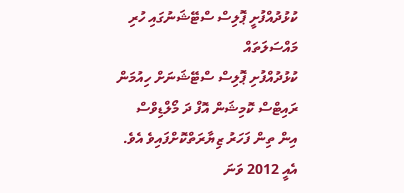ކުޅުދުއްފުށީ ޕޮލިސް ސްޓޭޝަނުގައި ހުރި މައްސަލަތައް
ކުޅުދުއްފުށި ޕޮލިސް ސްޓޭޝަނަށް ހިއުމަން ރައިޓްސް ކޮމިޝަން އޮފް ދަ މޯލްޑިވްސް އިން ތިން ފަހަރު ޒިޔާރަތްކޮށްފައިވެ އެވެ. އެއީ 2012 ވަނަ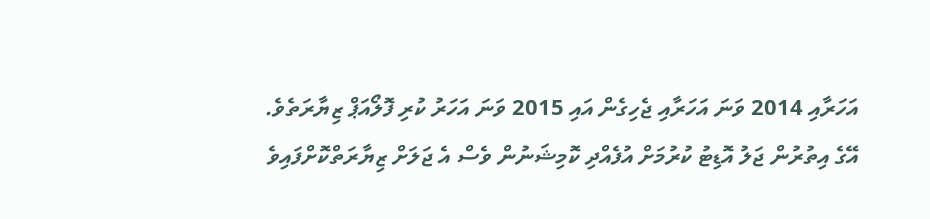އަހަރާއި 2014 ވަނަ އަހަރާއި ޖެހިގެން އައި 2015 ވަނަ އަހަރު ކުރި ފޮލޯއަޕް ޒިޔާރަތެވެ. އޭގެ އިތުރުން ޖަލު އޮޑިޓު ކުރުމަށް އުފެއްދި ކޮމިޝަނުން ވެސް އެ ޖަލަށް ޒިޔާރަތްކޮށްފައިވެ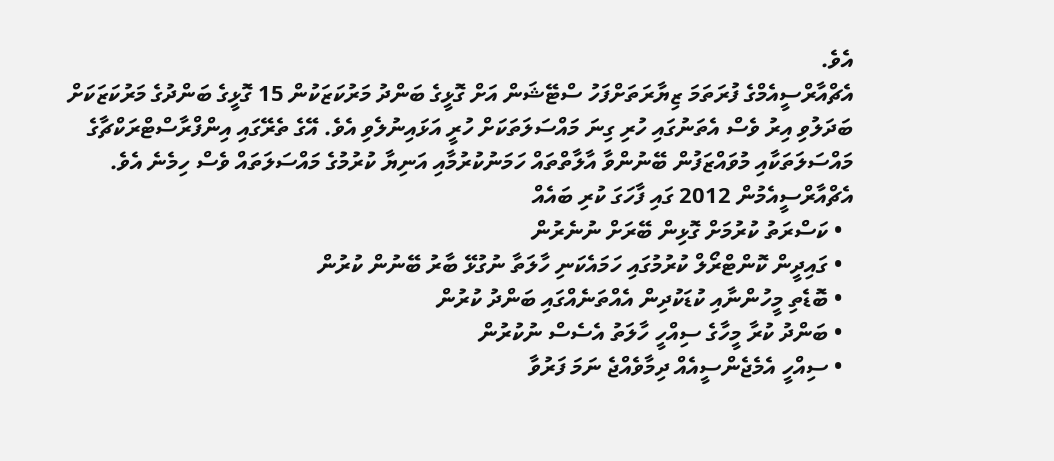އެވެ.
އެޗްއާރްސީއެމްގެ ފުރަތަމަ ޒިޔާރަތަށްފަހު ސްޓޭޝަން އަށް ގޮޅީގެ ބަންދު މަރުކަޒަކުން 15 ގޮޅީގެ ބަންދުގެ މަރުކަޒަކަށް ބަދަލުވި އިރު ވެސް އެތަނުގައި ހުރި ގިނަ މައްސަލަތަކަށް ހުރީ އަޅައިނުލެވި އެވެ. އޭގެ ތެރޭގައި އިންފްރާސްޓްރަކްޗާގެ މައްސަލަތަކާއި މުވައްޒަފުން ބޭނުންވާ އާލާތްތައް ހަމަނުކުރުމާއި އަނިޔާ ކުރުމުގެ މައްސަލަތައް ވެސް ހިމެނެ އެވެ.
އެޗްއާރްސީއެމުން 2012 ގައި ފާހަގަ ކުރި ބައެއް
  • ކަސްރަތު ކުރުމަށް ގޮޅިން ބޭރަށް ނުނެރުން
  • ގައިދީން ކޮންޓްރޯލް ކުރުމުގައި ހަމައެކަނި ހާލަތާ ނުގުޅޭ ބާރު ބޭނުން ކުރުން
  • ބޮޑެތި މީހުންނާއި ކުޑަކުދިން އެއްތަނެއްގައި ބަންދު ކުރުން
  • ބަންދު ކުރާ މީހާގެ ސިއްހީ ހާލަތު އެސެސް ނުކުރުން
  • ސިއްހީ އެމެޖެންސީއެއް ދިމާވެއްޖެ ނަމަ ފަރުވާ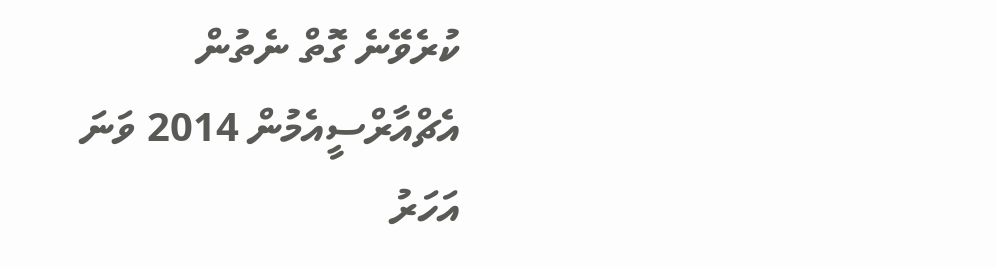ކުރެވޭނެ ގޮތް ނެތުން
އެޗްއާރްސީއެމުން 2014 ވަނަ އަހަރު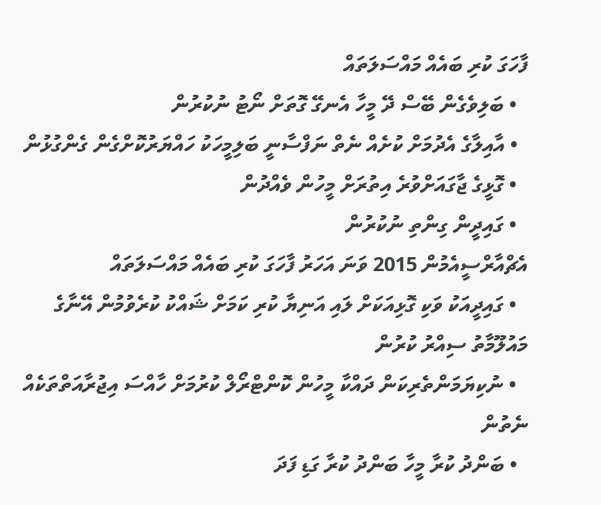ފާހަގަ ކުރި ބައެއް މައްސަލަތައް
  • ބަލިވެގެން ބޭސް ދޭ މީހާ އެނގޭ ގޮތަށް ނޯޓު ނުކުރުން
  • އާއިލާގެ އެދުމަށް ކުށެއް ނެތް ނަފްސާނީ ބަލިމީހަކު ހައްޔަރުކޮށްގެން ގެންގުޅުން
  • ގޮޅީގެ ޖާގައަށްވުރެ އިތުރަށް މީހުން ވެއްދުން
  • ގައިދީން ގިންތި ނުކުރުން
އެޗްއާރްސީއެމުން 2015 ވަނަ އަހަރު ފާހަގަ ކުރި ބައެއް މައްސަލަތައް
  • ގައިދީއަކު ވަކި ގޮޅިއަކަށް ލައި އަނިޔާ ކުރި ކަމަށް ޝައްކު ކުރެވުމުން އޭނާގެ މައުލޫމާތު ސިއްރު ކުރުން
  • ނުކިޔަމަންތެރިކަން ދައްކާ މީހުން ކޮންޓްރޯލް ކުރުމަށް ހާއްސަ އިޖުރާއަތްތަކެއް ނެތުން
  • ބަންދު ކުރާ މީހާ ބަންދު ކުރާ ގަޑި ފަދަ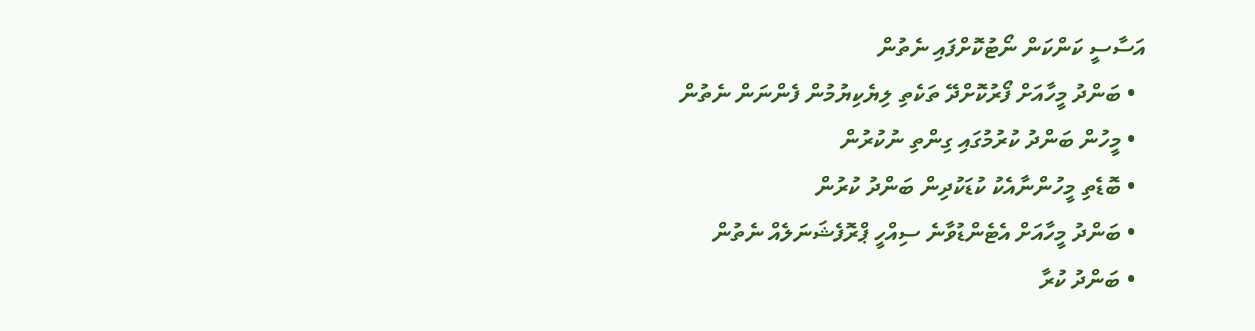އަސާސީ ކަންކަން ނޯޓުކޮށްފައި ނެތުން
  • ބަންދު މީހާއަށް ފޯރުކޮށްދޭ ތަކެތި ލިޔެކިޔުމުން ފެންނަން ނެތުން
  • މީހުން ބަންދު ކުރުމުގައި ގިންތި ނުކުރުން
  • ބޮޑެތި މީހުންނާއެކު ކުޑަކުދިން ބަންދު ކުރުން
  • ބަންދު މީހާއަށް އެޓެންޑުވާނެ ސިއްހީ ޕްރޮފެޝަނަލެއް ނެތުން
  • ބަންދު ކުރާ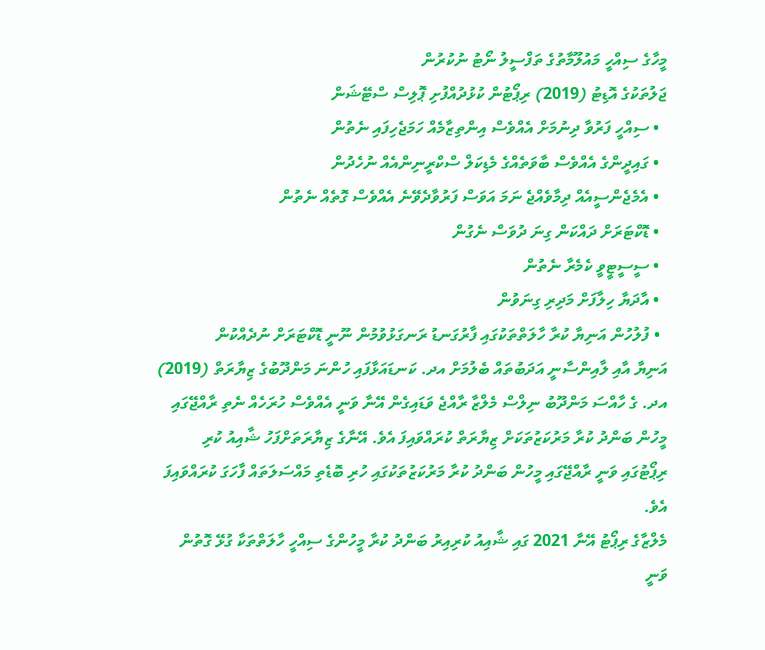މީހާގެ ސިއްހީ މައުލޫމާތުގެ ތަފްސީލު ނޯޓު ނުކުރުން
ޖަލުތަކުގެ އޮޑިޓު (2019) ރިޕޯޓުން ކުޅުދުއްފުށި ޕޮލިސް ސްޓޭޝަން
  • ސިއްހީ ފަރުވާ ދިނުމަށް އެއްވެސް އިންތިޒާމެއް ހަމަޖެހިފައި ނެތުން
  • ގައިދީންގެ އެއްވެސް ބާވަތެއްގެ މެޑިކަލް ސްކްރީނިންއެއް ނުހެދުން
  • އެމެޖެންސީއެއް ދިމާވެއްޖެ ނަމަ އަވަސް ފަރުވާދެވޭނެ އެއްވެސް ގޮތެއް ނެތުން
  • ޑޮކްޓަރަށް ދައްކަން ގިނަ ދުވަސް ނެގުން
  • ސީސީޓީވީ ކެމެރާ ނެތުން
  • އާދަޔާ ހިލާފަށް މަދިރި ގިނަވުން
  • ފުލުހުން އަނިޔާ ކުރާ ހާލަތްތަކުގައި ފާރުގަނޑު ރަނގަޅުވުމުން ނޫނީ ޑޮކްޓަރަށް ނުދެއްކުން
އަނިޔާ އާއި ލާއިންސާނީ އަދަބުތައް ބެލުމަށް އދ. ކަނޑައަޅާފައި ހުންނަ މަންދޫބުގެ ޒިޔާރަތް (2019)
އދ. ގެ ހާއްސަ މަންދޫބު ނިލްސް މެލްޒާ ރާއްޖެ ވަޑައިގެން އޭނާ ވަނީ އެއްވެސް ހުރަހެއް ނެތި ރާއްޖޭގައި މީހުން ބަންދު ކުރާ މަރުކަޒުތަކަށް ޒިޔާރަތް ކުރައްވައިފަ އެވެ. އޭނާގެ ޒިޔާރަތަށްފަހު ޝާއިއު ކުރި ރިޕޯޓުގައި ވަނީ ރާއްޖޭގައި މީހުން ބަންދު ކުރާ މަރުކަޒުތަކުގައި ހުރި ބޮޑެތި މައްސަލަތައް ފާހަގަ ކުރައްވައިފަ އެވެ.
މެލްޒާގެ ރިޕޯޓު އޭނާ 2021 ގައި ޝާއިއު ކުރިއިރު ބަންދު ކުރާ މީހުންގެ ސިއްހީ ހާލަތްތަކާ ގުޅޭ ގޮތުން ވަނީ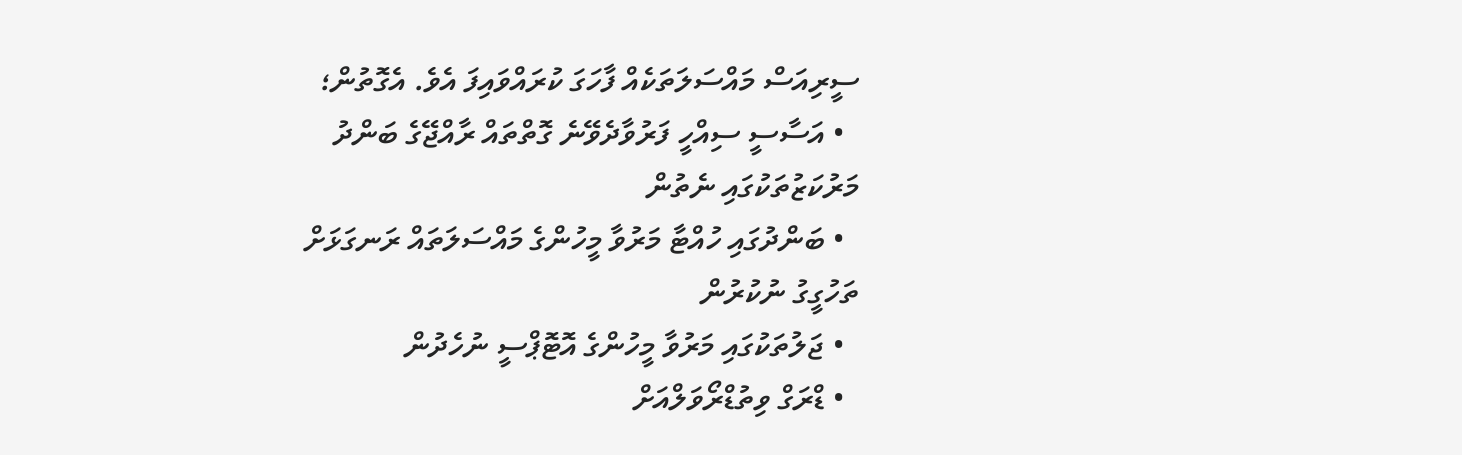ސީރިއަސް މައްސަލަތަކެއް ފާހަގަ ކުރައްވައިފަ އެވެ. އެގޮތުން؛
  • އަސާސީ ސިއްހީ ފަރުވާދެވޭނެ ގޮތްތައް ރާއްޖޭގެ ބަންދު މަރުކަޒުތަކުގައި ނެތުން
  • ބަންދުގައި ހުއްޓާ މަރުވާ މީހުންގެ މައްސަލަތައް ރަނގަޅަށް ތަހުގީގު ނުކުރުން
  • ޖަލުތަކުގައި މަރުވާ މީހުންގެ އޮޓޮޕްސީ ނުހެދުން
  • ޑްރަގް ވިތުޑްރޯވަލްއަށް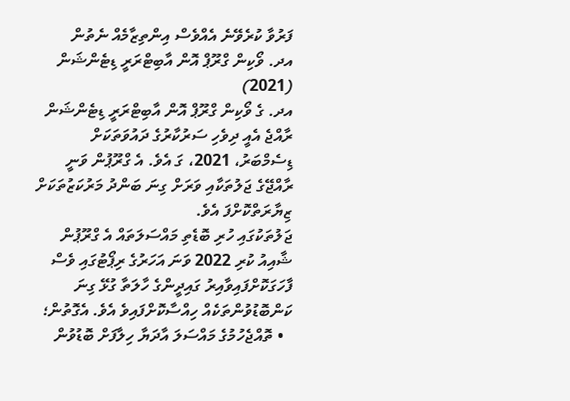ފަރުވާ ކުރެވޭނެ އެއްވެސް އިންތިޒާމެއް ނެތުން
އދ. ވޯކިން ގްރޫޕް އޮން އާބިޓްރަރީ ޑިޓެންޝަން (2021)
އދ. ގެ ވޯކިން ގްރޫޕް އޮން އާބިޓްރަރީ ޑިޓެންޝަން ރާއްޖެ އެއީ ދިވެހި ސަރުކާރުގެ ދައުވަތަކަށް ޑިސެމްބަރު، 2021، ގަ އެވެ. އެ ގްރޫޕުން ވަނީ ރާއްޖޭގެ ޖަލުތަކާއި ވަރަށް ގިނަ ބަންދު މަރުކަޒުތަކަށް ޒިޔާރަތްކޮށްފަ އެވެ.
ޖަލުތަކުގައި ހުރި ބޮޑެތި މައްސަލަތައް އެ ގްރޫޕުން ޝާއިއު ކުރި 2022 ވަނަ އަހަރުގެ ރިޕޯޓުގައި ވެސް ފާހަގަކޮށްފައިވާއިރު ގައިދީންގެ ހާލަތާ ގުޅޭ ގިނަ ކަންބޮޑުވުންތަކެއް ހިއްސާކޮށްފައިވެ އެވެ. އެގޮތުން؛
  • ތޮއްޖެހުމުގެ މައްސަލަ އާދަޔާ ހިލާފަށް ބޮޑުވުން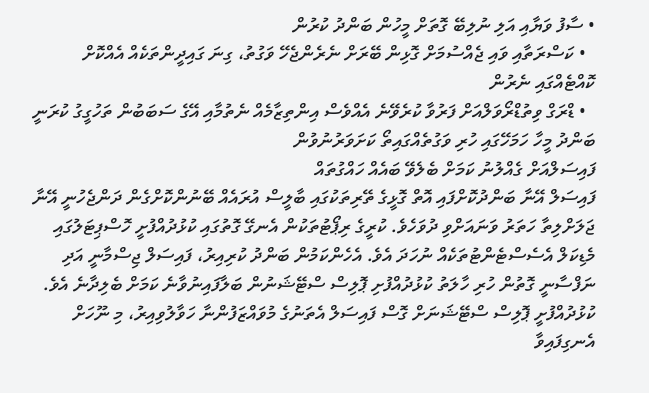• ސާފު ވަޔާއި އަލި ނުލިބޭ ގޮތަށް މީހުން ބަންދު ކުރުން
  • ކަސްރަތާއި ވައި ޖެއްސުމަށް ގޮޅިން ބޭރަށް ނެރެންޖެހޭ ވަގުތު، ގިނަ ގައިދީންތަކެއް އެއްކޮށް ކޮއްޓެއްގައި ނެރުން
  • ޑްރަގް ވިތުޑްރޯވަލްއަށް ފަރުވާ ކުރެވޭނެ އެއްވެސް އިންތިޒާމެއް ނެތުމާއި އޭގެ ސަބަބުން ތަހުގީގު ކުރަނީ ބަންދު މީހާ ހަމަހޭގައި ހުރި ވަގުތެއްގައިތޯ ކަށަވަރުނުވުން
ފައިސަލްއަށް ގެއްލުނު ކަމަށް ބެލެވޭ ބައެއް ހައްގުތައް
ފައިސަލް އޭނާ ބަންދުކޮށްފައި އޮތް ގޮޅީގެ ތޭރިތަކުގައި ބާލީސް އުރައެއް ބޭނުންކޮށްގެން ދަންޖެހުނީ އޭނާ ޖަލަށްލިތާ ހަތަރު ވަނައަށްވި ދުވަހެވެ. ކުރީގެ ރިޕޯޓުތަކުން އެނގޭ ގޮތުގައި ކުޅުދުއްފުށީ ހޮސްޕިޓަލުގައި މެޑިކަލް އެސެސްޓެންޓުތަކެއް ނުހަދަ އެވެ. އެހެންކަމުން ބަންދު ކުރިއިރު، ފައިސަލް ޖިސްމާނީ އަދި ނަފްސާނީ ގޮތުން ހުރި ހާލަތު ކުޅުދުއްފުށި ޕޮލިސް ސްޓޭޝަނުން ބަލާފައިނުވާނެ ކަމަށް ބެލިދާނެ އެވެ.
ކުޅުދުއްފުށީ ޕޮލިސް ސްޓޭޝަނަށް ގޮސް ފައިސަލް އެތަނުގެ މުވައްޒަފުންނާ ހަވާލުވިއިރު، މި ނޫހަށް އެނގިފައިވާ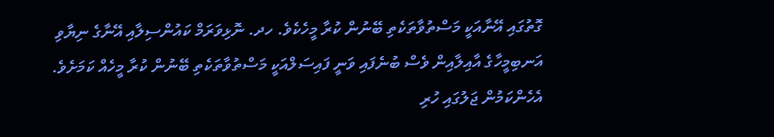ގޮތުގައި އޭނާއަކީ މަސްތުވާތަކެތި ބޭނުން ކުރާ މީހެކެވެ. ހދ. ނޮޅިވަރަމް ކައުންސިލާއި އޭނާގެ ނިޔާވި އަނބިމީހާގެ އާއިލާއިން ވެސް ބުނެފައި ވަނީ ފައިސަލްއަކީ މަސްތުވާތަކެތި ބޭނުން ކުރާ މީހެއް ކަމަށެވެ. އެހެންކަމުން ޖަލުގައި ހުރި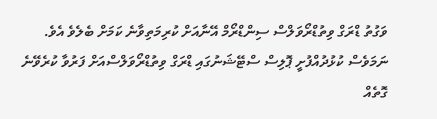ވަގުތު ޑްރަގް ވިތުޑްރޯވަލްސް ސިންޑްރޯމް އޭނާއަށް ކުރިމަތިވާނެ ކަމަށް ބެލެވެ އެވެ. ނަމަވެސް ކުޅުދުއްފުށީ ޕޮލިސް ސްޓޭޝަނުގައި ޑްރަގް ވިތުޑްރޯވަލްސްއަށް ފަރުވާ ކުރެވޭނެ ގޮތެއް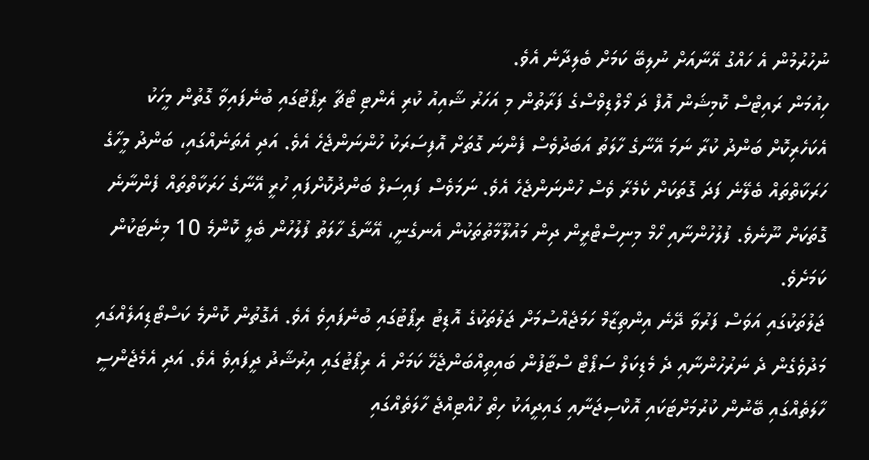ނުހުރުމުން އެ ހައްގު އޭނާއަށް ނުލިބޭ ކަމަށް ބެލިދާނެ އެވެ.
ހިއުމަން ރައިޓްސް ކޮމިޝަން އޮފް ދަ މޯލްޑިވްސްގެ ފަރާތުން މި އަހަރު ޝާއިއު ކުރި އެންޓި ޓޯޗާ ރިޕޯޓުގައި ބުނެފައިވާ ގޮތުން މީހަކު އެކަހެރިކޮށް ބަންދު ކުރާ ނަމަ އޭނާގެ ހާލަތު އަބަދުވެސް ފެންނަ ގޮތަށް އޮފިސަރަކު ހުންނަންޖެހެ އެވެ. އަދި އެތަނެއްގައި، ބަންދު މީހާގެ ހަރަކާތްތައް ބެލޭނެ ފަދަ ގޮތަކަށް ކެމެރާ ވެސް ހުންނަންޖެހެ އެވެ. ނަމަވެސް ފައިސަލް ބަންދުކޮށްފައި ހުރީ އޭނާގެ ހަރަކާތްތައް ފެންނާނެ ގޮތަކަށް ނޫނެވެ. ފުލުހުންނާއި ހޯމް މިނިސްޓްރީން ދިން މައުލޫމާތުތަކުން އެނގެނީ، އޭނާގެ ހާލަތު ފުލުހުން ބެލީ ކޮންމެ 10 މިނެޓަކުން ކަމަށެވެ.
ޖަލުތަކުގައި އަވަސް ފަރުވާ ދޭނެ އިންތިޒާމް ހަމަޖެއްސުމަށް ޖަލުތަކުގެ އޮޑިޓު ރިޕޯޓުގައި ބުނެފައިވެ އެވެ. އެގޮތުން ކޮންމެ ކަސްޓޯޑިއަލެއްގައި މަދުވެގެން ދެ ނަރުހުންނާއި ދެ މެޑިކަލް ސަޕޯޓް ސްޓާފުން ބައިތިއްބަންޖެހޭ ކަމަށް އެ ރިޕޯޓުގައި އިރުޝާދު ދީފައިވެ އެވެ. އަދި އެމެޖެންސީ ހާލަތެއްގައި ބޭނުން ކުރުމަށްޓަކައި އޮކްސިޖަނާއި ގައިދީއަކު ހިތް ހުއްޓިއްޖެ ހާލަތެއްގައި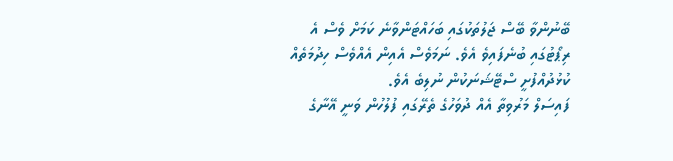ބޭނުންވާ ބޭސް ޖަލުތަކުގައި ބަހައްޓަންވާނެ ކަމަށް ވެސް އެ ރިޕޯޓުގައި ބުނެފައިވެ އެވެ. ނަމަވެސް އެއިން އެއްވެސް ހިދުމަތެއް ކުޅުދުއްފުށީ ސްޓޭޝަނަކުން ނުލިބެ އެވެ.
ފައިސަލް މަރުވިތާ އެއް ދުވަހުގެ ތެރޭގައި ފުލުހުން ވަނީ އޭނާގެ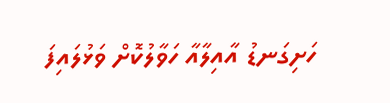ހަށިގަނޑު އާއިލާއާ ހަވާލުކޮށް ވަޅުލައިފަ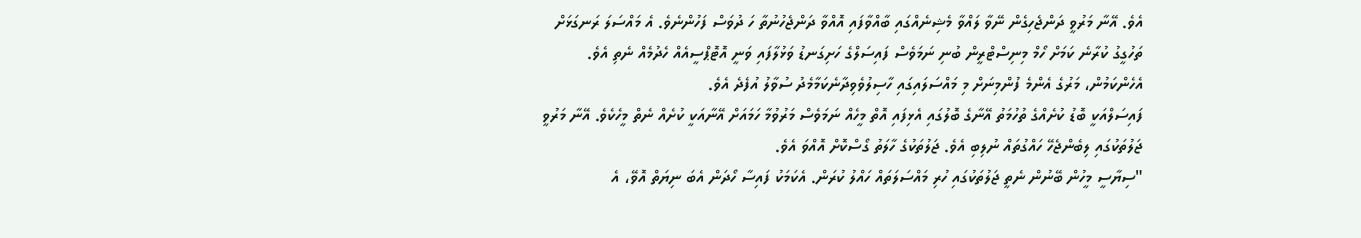އެވެ. އޭނާ މަރުވީ ދަންޖެހިގެން ނޭވާ ލައްވާ މެޝިނެއްގައި ބާއްވާފައި އޮއްވާ ދަންޖެހުނުތާ ހަ ދުވަސް ފަހުންނެވެ. އެ މައްސަލަ ރަނގަޅަށް ތަހުގީގު ކުރާނެ ކަމަށް ހޯމް މިނިސްޓްރީން ބުނި ނަމަވެސް ފައިސަލްގެ ހަށިގަނޑު ވަޅުލާފައި ވަނީ އޮޓޮޕްސީއެއް ހެދުމެއް ނެތި އެވެ. އެހެންކަމުން، މަރުގެ އެންމެ ފުންމިނަށް މި މައްސަލައިގައި ހާސިލުވެވިދާނެކަމާމެދު ސުވާލު އުފެދެ އެވެ.
ފައިސަލްއަކީ ބޮޑު ކުށެއްގެ ތުހުމަތު އޭނާގެ ބޮލުގައި އެޅިފައި އޮތް މީހެއް ނަމަވެސް މަރުވުމާ ހަމައަށް އޭނާއަކީ ކުށެއް ނެތް މީހެކެވެ. އޭނާ މަރުވީ ޖަލުތަކުގައި ލިބެންޖެހޭ ހައްގުތައް ނުލިބި އެވެ. ޖަލުތަކުގެ ހާލަތު ގޯސްކޮށް އޮއްވަ އެވެ.
"ސިޔާސީ މީހުން ބޭނުން ނެތީ ޖަލުތަކުގައި ހުރި މައްސަލަތައް ހައްލު ކުރަން. އެކަމަކު ފައިސާ ހޯދަން އެބަ ނިޔަތް އޮވޭ، އެ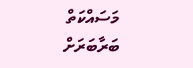މަސައްކަތް ބަރާބަރަށް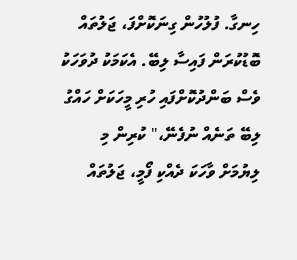ހިނގާ. ފުލުހުން ގިނަކޮށްފަ، ޖަލުތައް ބޮޑުކުރަން ފައިސާ ލިބޭ. އެކަމަކު ދުވަހަކު ވެސް ބަންދުކޮށްފައި ހުރި މީހަކަށް ހައްގު ލިބޭ ތަނެއް ނުފެނޭ،" ކުރިން މި ލިޔުމަށް ވާހަކަ ދެއްކި ފޯމީ، ޖަލުތައް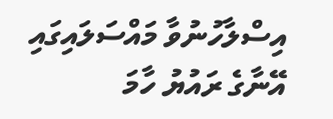އިސްލާހުނުވާ މައްސަލައިގައި އޭނާގެ ރައުޔު ހާމަ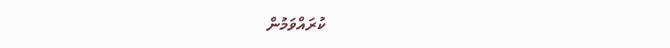ކުރައްވަމުން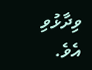ވިދާޅުވި އެވެ.